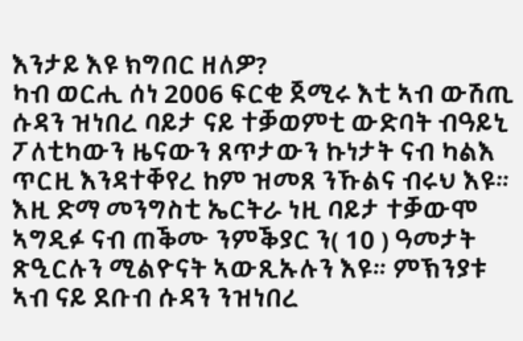እንታይ እዩ ክግበር ዘለዎ?
ካብ ወርሒ ሰነ 2006 ፍርቂ ጀሚሩ እቲ ኣብ ውሽጢ ሱዳን ዝነበረ ባይታ ናይ ተቓወምቲ ውድባት ብዓይኒ ፖለቲካውን ዜናውን ጸጥታውን ኩነታት ናብ ካልእ ጥርዚ እንዳተቐየረ ከም ዝመጸ ንኹልና ብሩህ እዩ።
እዚ ድማ መንግስቲ ኤርትራ ነዚ ባይታ ተቓውሞ ኣግዲፉ ናብ ጠቕሙ ንምቕያር ን( 10 ) ዓመታት ጽዒርሉን ሚልዮናት ኣውጺኡሉን እዩ። ምኽንያቱ ኣብ ናይ ደቡብ ሱዳን ንዝነበረ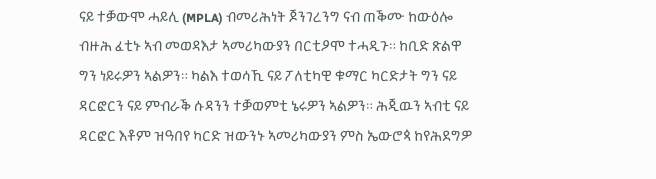ናይ ተቓውሞ ሓይሊ (MPLA) ብመሪሕነት ጆንገረንግ ናብ ጠቕሙ ከውዕሎ ብዙሕ ፈቲኑ ኣብ መወዳእታ ኣመሪካውያን በርቲዖሞ ተሓዲጉ። ከቢድ ጽልዋ ግን ነይሩዎን ኣልዎን። ካልእ ተወሳኺ ናይ ፖለቲካዊ ቁማር ካርድታት ግን ናይ ዳርፎርን ናይ ምብራቕ ሱዳንን ተቓወምቲ ኔሩዎን ኣልዎን። ሕጂዉን ኣብቲ ናይ ዳርፎር እቶም ዝዓበየ ካርድ ዝውንኑ ኣመሪካውያን ምስ ኤውሮጳ ከየሕደግዎ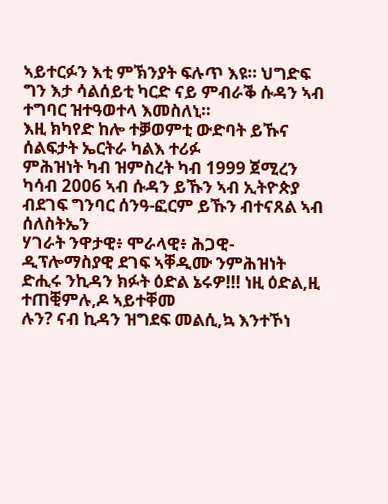ኣይተርፉን እቲ ምኽንያት ፍሉጥ እዩ። ህግድፍ ግን እታ ሳልሰይቲ ካርድ ናይ ምብራቕ ሱዳን ኣብ ተግባር ዝተዓወተላ እመስለኒ።
እዚ ክካየድ ከሎ ተቓወምቲ ውድባት ይኹና ሰልፍታት ኤርትራ ካልእ ተሪፉ
ምሕዝነት ካብ ዝምስረት ካብ 1999 ጀሚረን ካሳብ 2006 ኣብ ሱዳን ይኹን ኣብ ኢትዮጵያ ብደገፍ ግንባር ሰንዓ-ፎርም ይኹን ብተናጸል ኣብ ሰለስትኤን
ሃገራት ንዋታዊ፥ ሞራላዊ፥ ሕጋዊ-ዲፕሎማስያዊ ደገፍ ኣቐዲሙ ንምሕዝነት
ድሒሩ ንኪዳን ክፉት ዕድል ኔሩዎ!!! ነዚ ዕድል,ዚ ተጠቒምሉ,ዶ ኣይተቐመ
ሉን? ናብ ኪዳን ዝግደፍ መልሲ,ኳ እንተኾነ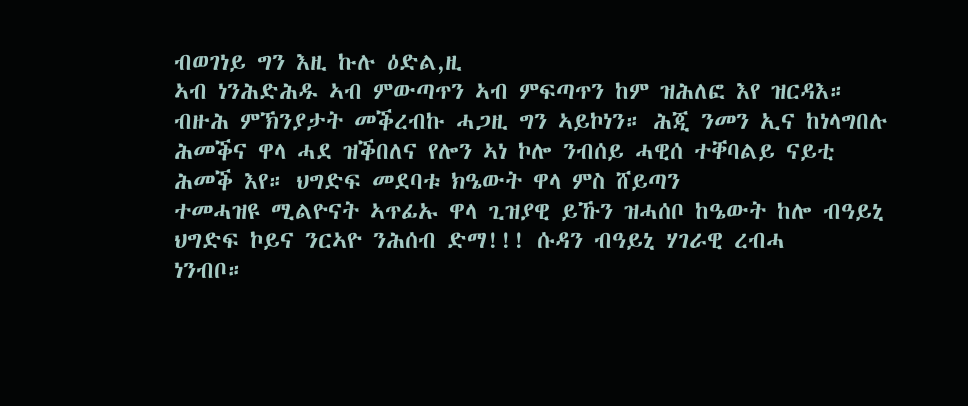ብወገነይ ግን እዚ ኩሉ ዕድል,ዚ
ኣብ ነንሕድሕዱ ኣብ ምውጣጥን ኣብ ምፍጣጥን ከም ዝሕለፎ እየ ዝርዳእ።
ብዙሕ ምኽንያታት መቕረብኩ ሓጋዚ ግን ኣይኮነን። ሕጂ ንመን ኢና ከነላግበሉ ሕመቕና ዋላ ሓደ ዝቕበለና የሎን ኣነ ኮሎ ንብሰይ ሓዊሰ ተቐባልይ ናይቲ ሕመቕ እየ። ህግድፍ መደባቱ ክዔውት ዋላ ምስ ሸይጣን
ተመሓዝዩ ሚልዮናት ኣጥፊኡ ዋላ ጊዝያዊ ይኹን ዝሓሰቦ ከዔውት ከሎ ብዓይኒ ህግድፍ ኮይና ንርኣዮ ንሕሰብ ድማ!!! ሱዳን ብዓይኒ ሃገራዊ ረብሓ
ነንብቦ።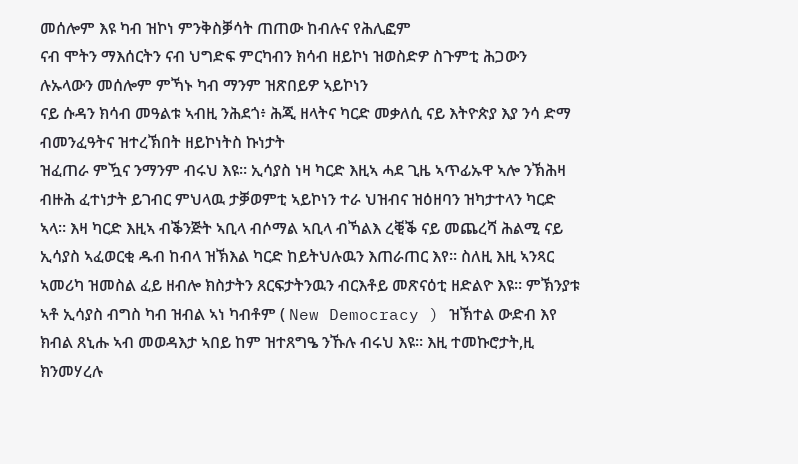መሰሎም እዩ ካብ ዝኮነ ምንቅስቓሳት ጠጠው ከብሉና የሕሊፎም
ናብ ሞትን ማእሰርትን ናብ ህግድፍ ምርካብን ክሳብ ዘይኮነ ዝወስድዎ ስጉምቲ ሕጋውን ሉኡላውን መሰሎም ምኻኑ ካብ ማንም ዝጽበይዎ ኣይኮነን
ናይ ሱዳን ክሳብ መዓልቱ ኣብዚ ንሕደጎ፥ ሕጂ ዘላትና ካርድ መቃለሲ ናይ እትዮጵያ እያ ንሳ ድማ ብመንፈዓትና ዝተረኽበት ዘይኮነትስ ኩነታት
ዝፈጠራ ምዃና ንማንም ብሩህ እዩ። ኢሳያስ ነዛ ካርድ እዚኣ ሓደ ጊዜ ኣጥፊኡዋ ኣሎ ንኽሕዛ ብዙሕ ፈተነታት ይገብር ምህላዉ ታቓወምቲ ኣይኮነን ተራ ህዝብና ዝዕዘባን ዝካታተላን ካርድ ኣላ። እዛ ካርድ እዚኣ ብቕንጅት ኣቢላ ብሶማል ኣቢላ ብኻልእ ረቒቕ ናይ መጨረሻ ሕልሚ ናይ ኢሳያስ ኣፈወርቂ ዱብ ከብላ ዝኽእል ካርድ ከይትህሉዉን እጠራጠር እየ። ስለዚ እዚ ኣንጻር ኣመሪካ ዝመስል ፈይ ዘብሎ ክስታትን ጸርፍታትንዉን ብርእቶይ መጽናዕቲ ዘድልዮ እዩ። ምኽንያቱ ኣቶ ኢሳያስ ብግስ ካብ ዝብል ኣነ ካብቶም ( New Democracy ) ዝኽተል ውድብ እየ ክብል ጸኒሑ ኣብ መወዳእታ ኣበይ ከም ዝተጸግዔ ንኹሉ ብሩህ እዩ። እዚ ተመኩሮታት,ዚ ክንመሃረሉ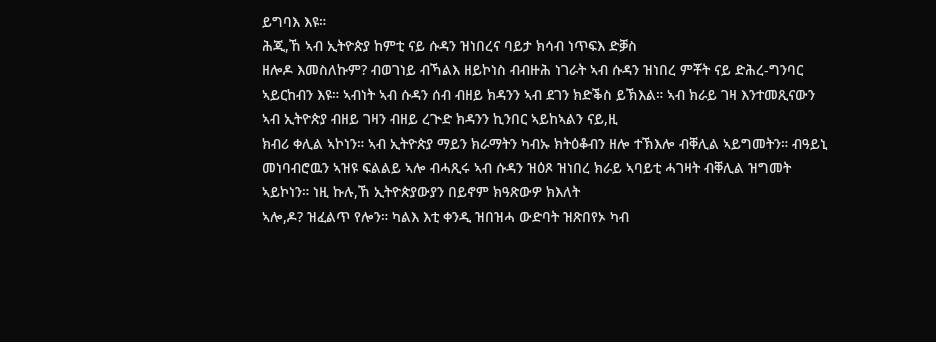ይግባእ እዩ።
ሕጂ,ኸ ኣብ ኢትዮጵያ ከምቲ ናይ ሱዳን ዝነበረና ባይታ ክሳብ ነጥፍእ ድቓስ
ዘሎዶ እመስለኩም? ብወገነይ ብኻልእ ዘይኮነስ ብብዙሕ ነገራት ኣብ ሱዳን ዝነበረ ምቾት ናይ ድሕረ-ግንባር ኣይርከብን እዩ። ኣብነት ኣብ ሱዳን ሰብ ብዘይ ክዳንን ኣብ ደገን ክድቕስ ይኽእል። ኣብ ክራይ ገዛ እንተመጺናውን ኣብ ኢትዮጵያ ብዘይ ገዛን ብዘይ ረጒድ ክዳንን ኪንበር ኣይከኣልን ናይ,ዚ
ክብሪ ቀሊል ኣኮነን። ኣብ ኢትዮጵያ ማይን ክራማትን ካብኡ ክትዕቆብን ዘሎ ተኽእሎ ብቐሊል ኣይግመትን። ብዓይኒ መነባብሮዉን ኣዝዩ ፍልልይ ኣሎ ብሓጺሩ ኣብ ሱዳን ዝዕጾ ዝነበረ ክራይ ኣባይቲ ሓገዛት ብቐሊል ዝግመት ኣይኮነን። ነዚ ኩሉ,ኸ ኢትዮጵያውያን በይኖም ክዓጽውዎ ክእለት
ኣሎ,ዶ? ዝፈልጥ የሎን። ካልእ እቲ ቀንዲ ዝበዝሓ ውድባት ዝጽበየኦ ካብ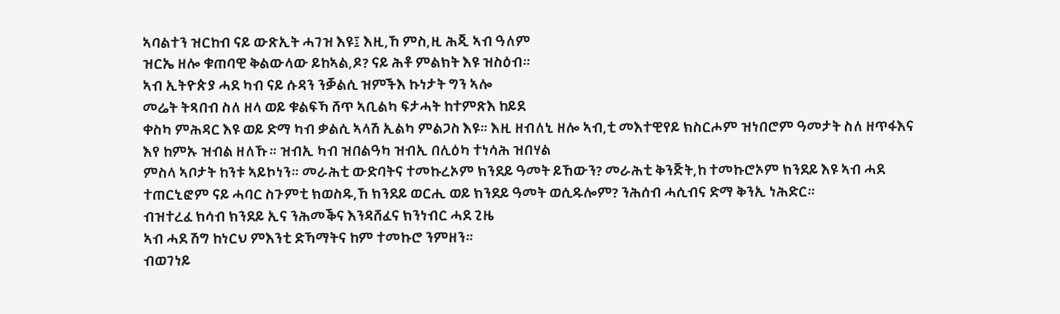ኣባልተን ዝርከብ ናይ ውጽኢት ሓገዝ እዩ፤ እዚ,ኸ ምስ,ዚ ሕጂ ኣብ ዓለም
ዝርኤ ዘሎ ቁጠባዊ ቅልውላው ይከኣል,ዶ? ናይ ሕቶ ምልክት እዩ ዝስዕብ።
ኣብ ኢትዮጵያ ሓደ ካብ ናይ ሱዳን ንቓልሲ ዝምችእ ኩነታት ግን ኣሎ
መሬት ትጻበብ ስለ ዘላ ወይ ቁልፍኻ ሸጥ ኣቢልካ ፍታሓት ከተምጽእ ከይደ
ቀስካ ምሕዳር እዩ ወይ ድማ ካብ ቃልሲ ኣላሽ ኢልካ ምልጋስ እዩ። እዚ ዘብለኒ ዘሎ ኣብ,ቲ መእተዊየይ ክስርሖም ዝነበሮም ዓመታት ስለ ዘጥፋእና
እየ ከምኡ ዝብል ዘለኹ። ዝብኢ ካብ ዝበልዓካ ዝብኢ በሊዕካ ተነሳሕ ዝበሃል
ምስላ ኣቦታት ከንቱ ኣይኮነን። መራሕቲ ውድባትና ተመኩረኦም ክንደይ ዓመት ይኸውን? መራሕቲ ቅንጅት,ከ ተመኩሮኦም ክንደይ እዩ ኣብ ሓደ
ተጠርኒፎም ናይ ሓባር ስጉምቲ ክወስዱ,ኸ ክንደይ ወርሒ ወይ ክንደይ ዓመት ወሲዱሎም? ንሕሰብ ሓሲብና ድማ ቅንኢ ነሕድር።
ብዝተረፈ ክሳብ ክንደይ ኢና ንሕመቕና እንዳሸፈና ክንነብር ሓደ ጊዜ
ኣብ ሓደ ሽግ ከነርህ ምእንቲ ድኻማትና ከም ተመኩሮ ንምዘን።
ብወገነይ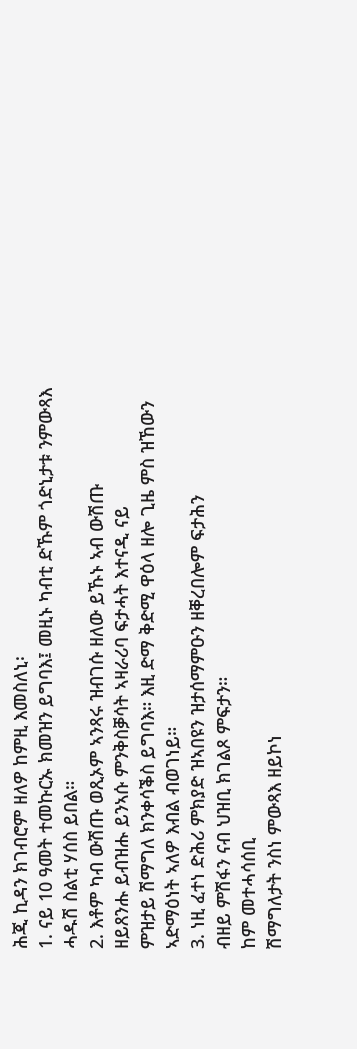ሕጂ ኪዳን ክገብሮም ዘለዎ ከምዚ እመስለኒ፡
1. ናይ 10 ዓመት ተመኩርኡ ክመዝን ይግባእ፤ መዚኑ ካብቲ ድኹም ጎድኒታቱ ንምውጻእ ሓዱሽ ስልቲ ሃሰስ ይበል።
2. እቶም ካብ ውሽጡ ወጺኦም ኣንጻሩ ዝብገሱ ዘለው ይኹኑ ኣብ ውሽጡ
ዘይጸንሑ ይብዝሑ ይንኣሱ ምንቅስቓሳት ኣዛራሪባ ፍታሓት እተናዲ ናይ
ምዝታይ ሽማግለ ክንቀሳቕስ ይግባእ። እዚ ድማ ቅድሚ ዋዕላ ዘሎ ጊዜ ምስ ዝኸውን ኣድማዕነት ኣለዎ እብል ብወገነይ።
3. ነዚ ፈተነ ድሕሪ ምክያድ ዝኣበዩን ዝታሰማምዑን ዘቐረበሎም ፍታሕን
ብዘይ ምሽፋን ናብ ህዝቢ ክገልጾ ምፍታን።
ከም መተሓሳሰቢ
ሽማግለታት ንስነ ምውጻእ ዘይኮነ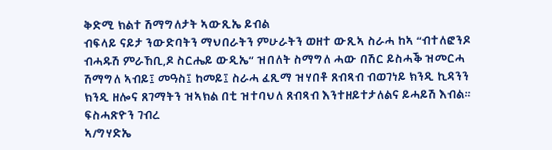ቅድሚ ክልተ ሽማግለታት ኣውጺኤ ይብል
ብፍላይ ናይታ ንውድባትን ማህበራትን ምሁራትን ወዘተ ውጺኣ ስራሓ ከኣ “ብተለፎንዶ ብሓዱሽ ምራኸቢ,ዶ ስርሔይ ውዲኤ” ዝበለት ስማግለ ሓው በሽር ይስሓቕ ዝመርሓ ሽማግለ ኣብይ፤ መዓስ፤ ከመይ፤ ስራሓ ፈጺማ ዝሃበቶ ጸብጻብ ብወገነይ ክንዲ ኪዳንን ክንዲ ዘሎና ጸገማትን ዝኣክል በቲ ዝተባህለ ጸብጻብ እንተዘይተታለልና ይሓይሽ እብል።
ፍስሓጽዮን ገብረ
ኣ/ግሃድኤ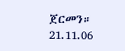ጀርመን።
21.11.06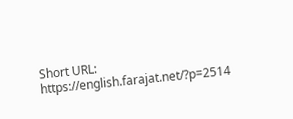Short URL: https://english.farajat.net/?p=2514